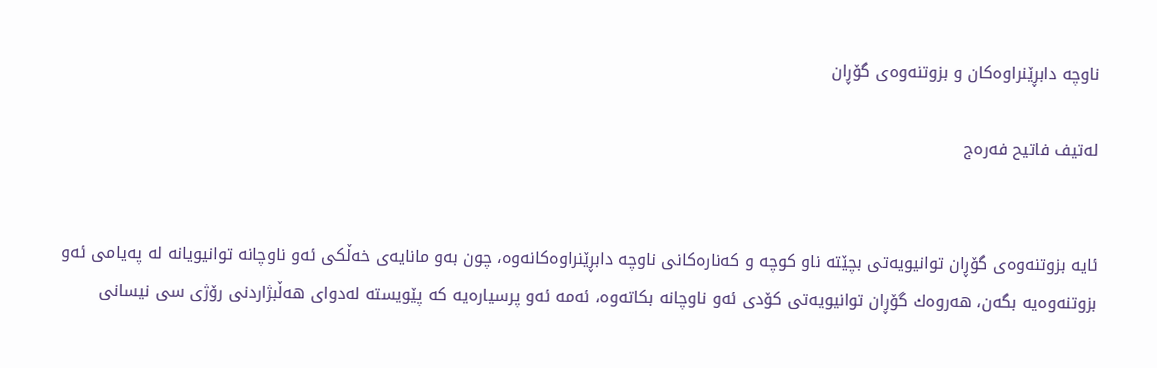ناوچه‌ دابڕێنراوه‌كان و بزوتنه‌وه‌ی‌ گۆڕان

له‌تیف فاتیح فه‌ره‌ج


ئایه‌ بزوتنه‌وه‌ی‌ گۆڕان توانیویه‌تی‌ بچێته‌ ناو كوچه‌ و كه‌ناره‌كانی‌ ناوچه‌ دابڕێنراوه‌كانه‌وه‌، چون به‌و مانایه‌ی‌ خه‌ڵكی‌ ئه‌و ناوچانه‌ توانیویانه‌ له‌ په‌یامی‌ ئه‌و بزوتنه‌وه‌یه‌ بگه‌ن، هه‌روه‌ك گۆڕان توانیویه‌تی‌ كۆدی‌ ئه‌و ناوچانه‌ بكاته‌وه‌، ئه‌مه‌ ئه‌و پرسیاره‌یه‌ كه‌ پێویسته‌ له‌دوای‌ هه‌ڵبژاردنی‌ رۆژی‌ سی‌ نیسانی‌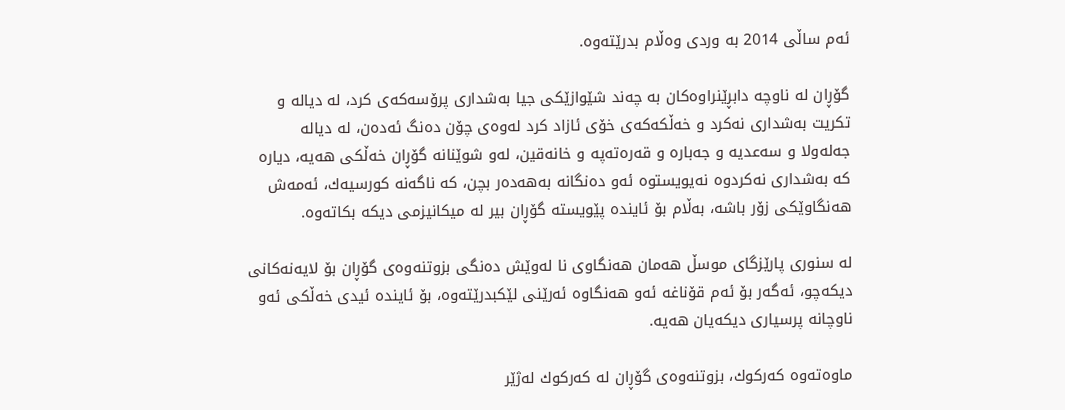ئه‌م ساڵی‌ 2014 به‌ وردی‌ وه‌ڵام بدرێته‌وه‌.

گۆڕان له‌ ناوچه‌ دابڕێنراوه‌كان به‌ چه‌ند شێوازێكی‌ جیا به‌شداری‌ پرۆسه‌كه‌ی‌ كرد، له‌ دیاله‌ و تكریت به‌شداری‌ نه‌كرد و خه‌ڵكه‌كه‌ی‌ خۆی‌ ئازاد كرد له‌وه‌ی‌ چۆن ده‌نگ ئه‌ده‌ن، له‌ دیاله‌ جه‌له‌ولا و سه‌عدیه ‌و جه‌باره‌ و قه‌ره‌ته‌په ‌و خانه‌قین، له‌و شوێنانه‌ گۆڕان خه‌ڵكی‌ هه‌یه‌، دیاره‌ كه‌ به‌شداری‌ نه‌كردوه‌ نه‌یویستوه‌ ئه‌و ده‌نگانه‌ به‌هه‌ده‌ر بچن، كه‌ ناگه‌نه‌ كورسیه‌ك، ئه‌مه‌ش هه‌نگاوێكی‌ زۆر باشه‌، به‌ڵام بۆ ئاینده‌ پێویسته‌ گۆڕان بیر له‌ میكانیزمی‌ دیكه‌ بكاته‌وه‌.

له‌ سنوری‌ پارێزگای‌ موسڵ هه‌مان هه‌نگاوی‌ نا له‌وێش ده‌نگی‌ بزوتنه‌وه‌ی‌ گۆڕان بۆ لایه‌نه‌كانی‌ دیكه‌چو، ئه‌گه‌ر بۆ ئه‌م قۆناغه‌ ئه‌و هه‌نگاوه‌ ئه‌رێنی‌ لێكبدرێته‌وه‌، بۆ ئاینده‌ ئیدی‌ خه‌ڵكی‌ ئه‌و ناوچانه‌ پرسیاری‌ دیكه‌یان هه‌یه‌.

ماوه‌ته‌وه‌ كه‌ركوك، بزوتنه‌وه‌ی‌ گۆڕان له‌ كه‌ركوك له‌ژێر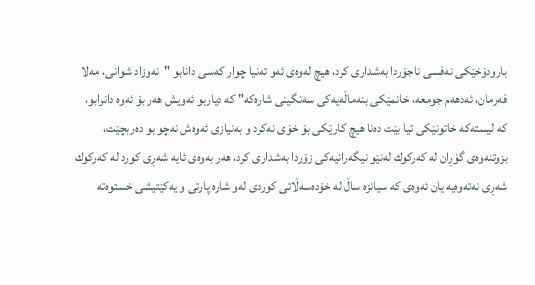بارودۆخێكی‌ نه‌فسی‌ ناجۆردا به‌شداری‌ كرد، هیچ له‌وه‌ی‌ ئه‌و ته‌نیا چوار كه‌سی‌ دانابو "نه‌وزاد شوانی‌، مه‌لا فه‌رمان، ئه‌دهه‌م جومعه‌، خانمێكی‌ بنه‌ماڵه‌یه‌كی‌ سه‌نگینی‌ شاره‌كه‌" كه‌ دیاربو ئه‌ویش هه‌ر بۆ ئه‌وه‌ دانرابو، كه‌ لیسته‌كه‌ خاتونێكی‌ تیا بێت ده‌نا هیچ كارێكی‌ بۆ خۆی‌ نه‌كرد و به‌نیازی‌ ئه‌وه‌ش نه‌چو بو ده‌ربچێت، بزوتنه‌وه‌ی‌ گۆڕان له‌ كه‌ركوك له‌نێو نیگه‌رانیه‌كی‌ زۆردا به‌شداری‌ كرد، هه‌ر به‌وه‌ی‌ ئایه‌ شه‌ڕی‌ كورد له‌ كه‌ركوك شه‌ڕی‌ نه‌ته‌وه‌یه‌ یان ئه‌وه‌ی‌ كه‌ سیانزه‌ ساڵ له‌ خۆده‌سه‌ڵاتی‌ كوردی‌ له‌و شاره‌ پارتی‌ و یه‌كێتیشی‌ خستوه‌ته‌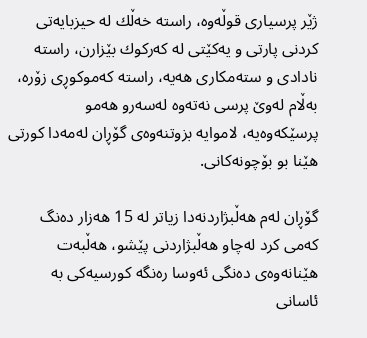ژێر پرسیاری‌ قوڵه‌وه‌، راسته‌ خه‌ڵك له‌ حیزبایه‌تی‌ كردنی‌ پارتی‌ و یه‌كێتی‌ له‌ كه‌ركوك بێزارن، راسته‌ نادادی‌ و سته‌مكاری‌ هه‌یه‌، راسته‌ كه‌موكوڕی‌ زۆره‌، بەڵام له‌وێ‌ پرسی‌ نه‌ته‌وه‌ له‌سه‌رو هه‌مو پرسێكه‌وه‌یه‌، لاموایه‌ بزوتنه‌وه‌ی‌ گۆڕان له‌مه‌دا كورتی‌ هێنا بو بۆچونه‌كانی‌.

گۆڕان له‌م هه‌ڵبژاردنه‌دا زیاتر له‌ 15 هه‌زار ده‌نگ كه‌می‌ كرد له‌چاو هه‌ڵبژاردنی‌ پێشو، هه‌ڵبه‌ت هێنانه‌وه‌ی‌ ده‌نگی‌ ئه‌وسا ره‌نگه‌ كورسیه‌كی‌ به‌ ئاسانی‌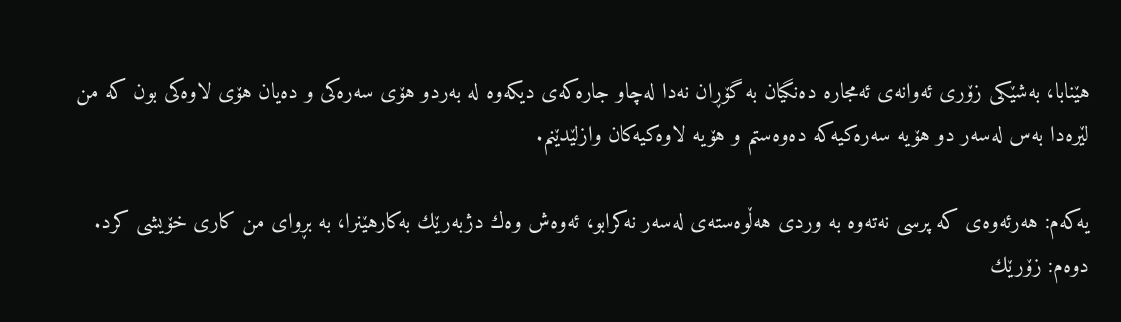هێنابا، به‌شێكی‌ زۆری‌ ئه‌وانه‌ی‌ ئه‌مجاره‌ ده‌نگیان به‌ گۆڕان نه‌دا له‌چاو جاره‌كه‌ی‌ دیكه‌وه‌ له‌ به‌ردو هۆی‌ سه‌ره‌كی‌ و ده‌یان هۆی‌ لاوه‌كی‌ بون كه‌ من لێره‌دا به‌س له‌سه‌ر دو هۆیه‌ سه‌ره‌كیه‌كه‌ ده‌وه‌ستم و هۆیه‌ لاوه‌كیه‌كان وازلێدێنم.

یه‌كه‌م: هه‌رئه‌وه‌ی‌ كه‌ پرسی‌ نه‌ته‌وه‌ به‌ وردی‌ هه‌ڵوه‌سته‌ی‌ له‌سه‌ر نه‌كرابو، ئه‌وه‌ش وه‌ك دژبه‌رێك به‌كارهێنرا، به‌ بڕوای‌ من كاری‌ خۆیشی‌ كرد.
دوه‌م: زۆرێك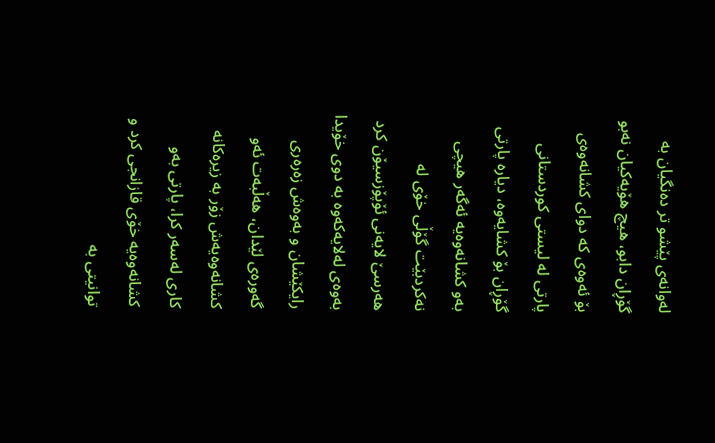له‌وانه‌ی‌ پێشو تر ده‌نگیان به‌ گۆڕان دابو، هیچ هۆیه‌كیان نه‌بو بۆ ئه‌وه‌ی‌ كه‌ دوای‌ كشانه‌وه‌ی‌ پارتی‌ له‌ لیستی‌ كوردستانی‌ گۆڕان بۆ كشایه‌وه‌، دیاره‌ پارتی‌ به‌و كشانه‌وه‌یه‌ ئه‌گه‌ر هیچی‌ نه‌كردبێت گۆڵی‌ خۆی‌ له‌ هه‌رسێ‌ لایه‌نی‌ ئۆپۆزسیۆن كرد به‌وه‌ی‌ له‌لایه‌كه‌وه‌ به‌ دوی‌ خۆیدا رایكێشان و به‌وه‌ش زه‌ره‌ری‌ گه‌وره‌ی‌ لێدان، هه‌ڵبه‌ت ئه‌و كشانه‌وه‌یه‌ش زۆر به‌ زیره‌كانه‌ كاری‌ له‌سه‌ر كرا، پارتی‌ به‌و كشانه‌وه‌یه‌ خۆی‌ قازانجی‌ كرد و توانیتی‌ به‌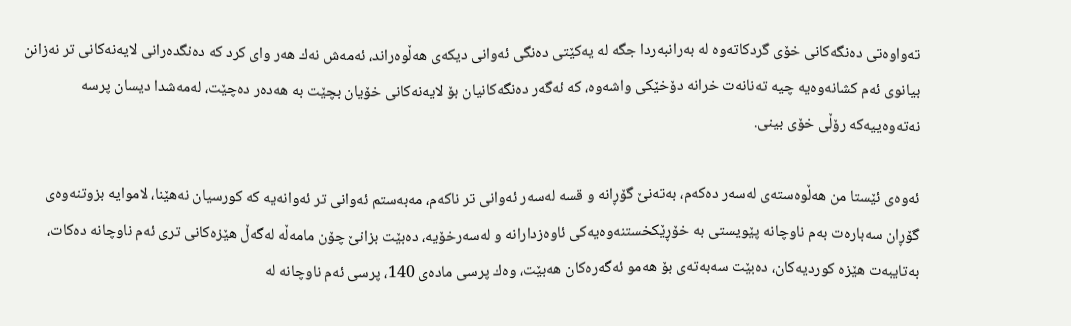ته‌واوه‌تی‌ ده‌نگه‌كانی‌ خۆی‌ گردكاته‌وه‌ له‌ به‌رانبه‌ردا جگه‌ له‌ یه‌كێتی‌ ده‌نگی‌ ئه‌وانی‌ دیكه‌ی‌ هه‌ڵوه‌راند، ئه‌مه‌ش نه‌ك هه‌ر وای‌ كرد كه‌ ده‌نگده‌رانی‌ لایه‌نه‌كانی‌ تر نه‌زانن بیانوی‌ ئه‌م كشانه‌وه‌یه‌ چیه‌ ته‌نانه‌ت خرانه‌ دۆخێكی‌ واشه‌وه‌، كه‌ ئه‌گه‌ر ده‌نگه‌كانیان بۆ لایه‌نه‌كانی‌ خۆیان بچێت به‌ هه‌ده‌ر ده‌چێت، له‌مه‌شدا دیسان پرسه‌ نه‌ته‌وه‌ییه‌كه‌ رۆڵی‌ خۆی‌ بینی.

ئه‌وه‌ی‌ ئێستا من هه‌ڵوه‌سته‌ی‌ له‌سه‌ر ده‌كه‌م، به‌ته‌نێ‌ گۆڕانه‌ و قسه‌ له‌سه‌ر ئه‌وانی‌ تر ناكه‌م، مه‌به‌ستم ئه‌وانی‌ تر ئه‌وانه‌یه‌ كه‌ كورسیان نه‌هێنا، لاموایه‌ بزوتنه‌وه‌ی‌ گۆڕان سه‌باره‌ت به‌م ناوچانه‌ پێویستی‌ به‌ خۆڕێكخستنه‌وه‌یه‌كی‌ ئاوه‌زدارانه‌ و له‌سه‌رخۆیه‌، ده‌بێت بزانێ‌ چۆن مامه‌ڵه‌ له‌گه‌ڵ هێزه‌كانی‌ تری‌ ئه‌م ناوچانه‌ ده‌كات، به‌تایبه‌ت هێزه‌ كوردیه‌كان، ده‌بێت سه‌به‌ته‌ی‌ بۆ هه‌مو ئه‌گه‌ره‌كان هه‌بێت، وه‌ك پرسی‌ ماده‌ی‌ 140، پرسی‌ ئه‌م ناوچانه‌ له‌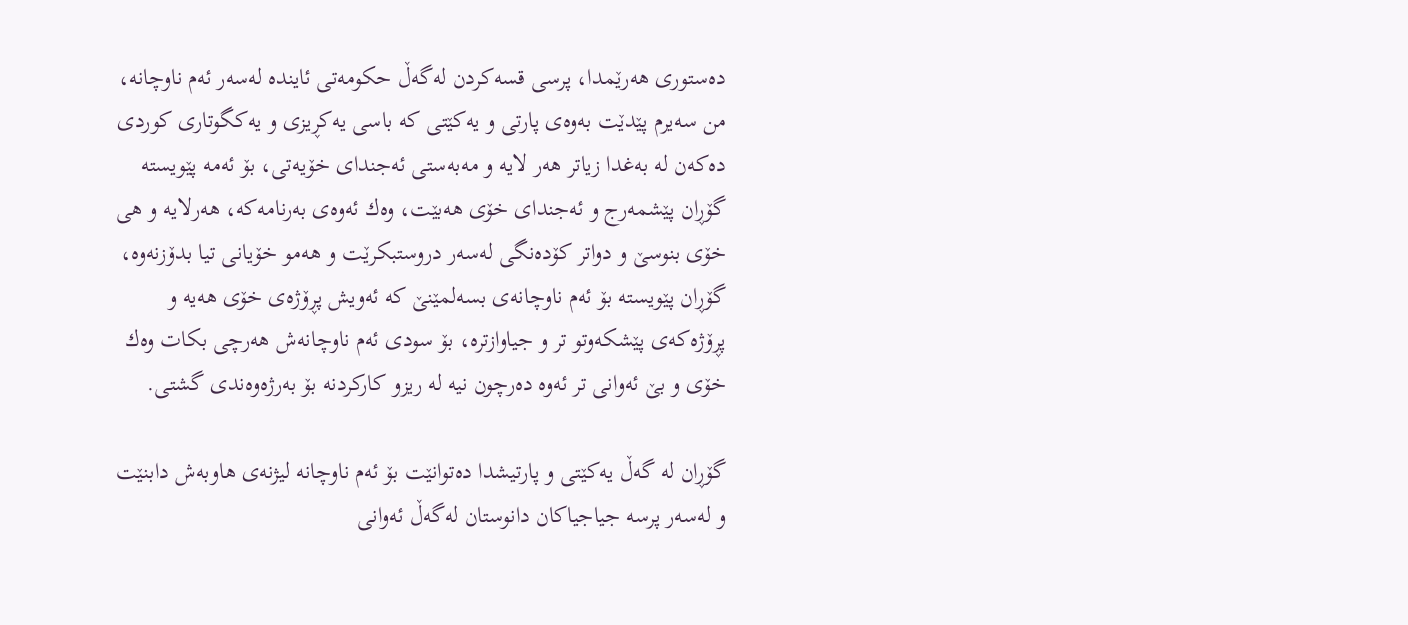ده‌ستوری‌ هه‌رێمدا، پرسی‌ قسه‌كردن له‌گه‌ڵ حكومه‌تی‌ ئاینده‌ له‌سه‌ر ئه‌م ناوچانه‌، من سه‌یرم پێدێت به‌وه‌ی‌ پارتی‌ و یه‌كێتی‌ كه‌ باسی‌ یه‌كڕیزی‌ و یه‌كگوتاری‌ كوردی‌ ده‌كه‌ن له‌ به‌غدا زیاتر هه‌ر لایه‌ و مه‌به‌ستی‌ ئه‌جندای‌ خۆیه‌تی‌، بۆ ئه‌مه‌ پێویسته‌ گۆڕان پێشمه‌رج و ئه‌جندای‌ خۆی‌ هه‌بێت، وه‌ك ئه‌وه‌ی‌ به‌رنامه‌كه‌، هه‌رلایه ‌و هی‌ خۆی‌ بنوسێ‌ و دواتر كۆده‌نگی‌ له‌سه‌ر دروستبكرێت و هه‌مو خۆیانی‌ تیا بدۆزنه‌وه‌، گۆڕان پێویسته ‌بۆ ئه‌م ناوچانه‌ی‌ بسه‌لمێنێ‌ كه‌ ئه‌ویش پڕۆژه‌ی‌ خۆی‌ هه‌یه ‌و پڕۆژه‌كه‌ی‌ پێشكه‌وتو تر و جیاوازتره‌، بۆ سودی‌ ئه‌م ناوچانه‌ش هه‌رچی‌ بكات وه‌ك خۆی‌ و بێ ئه‌وانی‌ تر ئه‌وه‌ ده‌رچون نیه‌ له‌ ریزو كاركردنه‌ بۆ به‌رژه‌وه‌ندی‌ گشتی‌.

گۆڕان له‌ گه‌ڵ یه‌كێتی‌ و پارتیشدا ده‌توانێت بۆ ئه‌م ناوچانه‌ لیژنه‌ی‌ هاوبه‌ش دابنێت و له‌سه‌ر پرسه‌ جیاجیاكان دانوستان له‌گه‌ڵ ئه‌وانی‌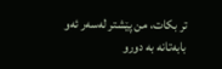تر بكات، من پێشتر له‌سه‌ر ئه‌و بابه‌تانه‌ به‌ دورو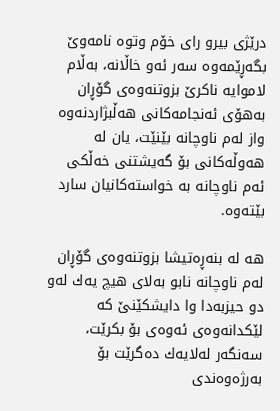درێژی‌ بیرو رای‌ خۆم وتوه‌ نامه‌وێ‌ بگه‌ڕێمه‌وه‌ سه‌ر ئه‌و خاڵانه‌، به‌ڵام لاموایه‌ ناكرێ‌ بزوتنه‌وه‌ی‌ گۆڕان به‌هۆی‌ ئه‌نجامه‌كانی‌ هه‌ڵبژاردنه‌وه‌ واز له‌م ناوچانه‌ بێنێت، یان له‌ هه‌وڵه‌كانی‌ بۆ گه‌یشتنی‌ خه‌ڵكی‌ ئه‌م ناوچانه‌ به‌ خواسته‌كانیان سارد بێته‌وه‌.

هه‌ له‌ بنه‌ڕه‌تیشا بزوتنه‌وه‌ی‌ گۆڕان له‌م ناوچانه‌ نابو به‌لای‌ هیچ یه‌ك له‌و دو حیزبه‌دا وا دایشكێنێ‌ كه‌ لێكدانه‌وه‌ی‌ ئه‌وه‌ی‌ بۆ بكرێت، سه‌نگه‌ر له‌لایه‌ك ده‌گرێت بۆ به‌رژه‌وه‌ندی‌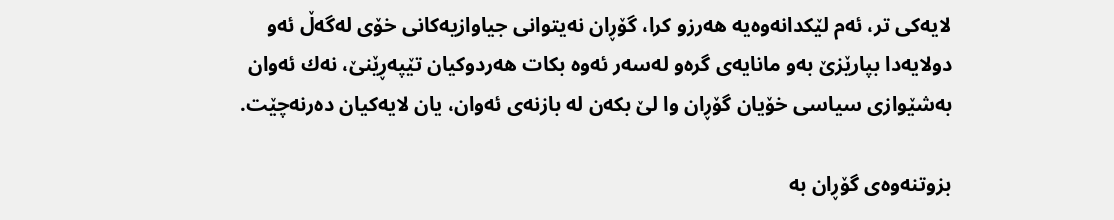لایه‌كی‌ تر، ئه‌م لێكدانه‌وه‌یه‌ هه‌رزو كرا، گۆڕان نه‌یتوانی‌ جیاوازیه‌كانی‌ خۆی‌ له‌گه‌ڵ ئه‌و دولایه‌دا بپارێزێ‌ به‌و مانایه‌ی‌ گره‌و له‌سه‌ر ئه‌وه‌ بكات هه‌ردوكیان تێپه‌ڕێنێ‌، نه‌ك ئه‌وان به‌شێوازی‌ سیاسی‌ خۆیان گۆڕان وا لێ‌ بكه‌ن له‌ بازنه‌ی‌ ئه‌وان، یان لایه‌كیان ده‌رنه‌چێت.

بزوتنه‌وه‌ی‌ گۆڕان به‌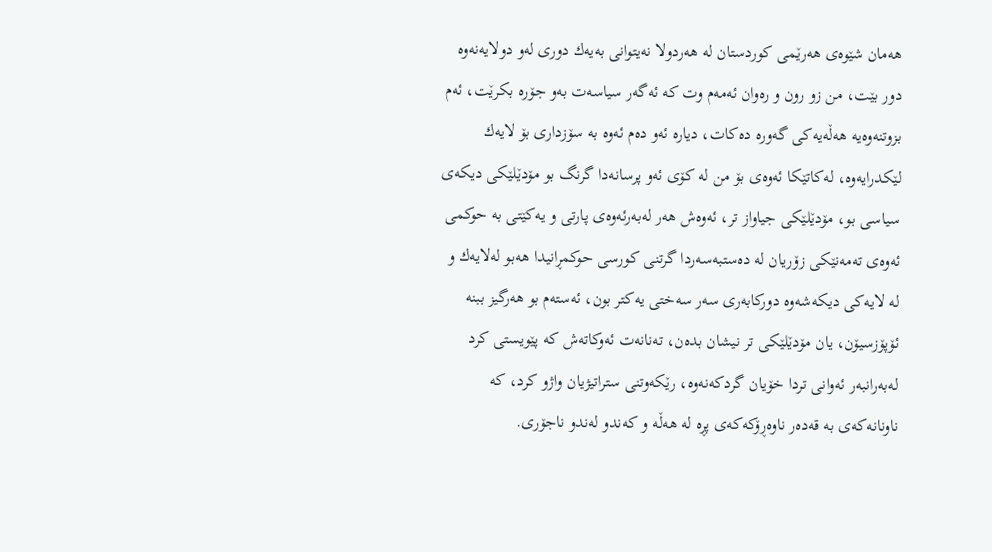هه‌مان شێوه‌ی‌ هه‌رێمی‌ كوردستان له‌ هه‌ردولا نه‌یتوانی‌ به‌یه‌ك دوری‌ له‌و دولایه‌نه‌وه‌ دور بێت، من زو رون و ره‌وان ئه‌مه‌م وت كه‌ ئه‌گه‌ر سیاسه‌ت به‌و جۆره‌ بكرێت، ئه‌م بزوتنه‌وه‌یه‌ هه‌ڵه‌یه‌كی‌ گه‌وره‌ ده‌كات، دیاره‌ ئه‌و ده‌م ئه‌وه‌ به‌ سۆزداری‌ بۆ لایه‌ك لێكدرایه‌وه‌، له‌كاتێكا ئه‌وه‌ی‌ بۆ من له‌ كۆی‌ ئه‌و پرسانه‌دا گرنگ بو مۆدێلێكی‌ دیكه‌ی‌ سیاسی‌ بو، مۆدێلێكی‌ جیاواز تر، ئه‌وه‌ش هەر له‌به‌رئه‌وه‌ی‌ پارتی‌ و یه‌كێتی‌ به‌ حوكمی‌ ئه‌وه‌ی‌ ته‌مه‌نێكی‌ زۆریان له‌ ده‌ستبه‌سه‌ردا گرتنی‌ كورسی‌ حوكمڕانیدا هه‌بو له‌لایه‌ك و له‌ لایه‌كی‌ دیكه‌شه‌وه‌ دوركابه‌ری‌ سه‌ر سه‌ختی‌ یه‌كتر بون، ئه‌سته‌م بو هه‌رگیز ببنه‌ ئۆپۆزسیۆن، یان مۆدێلێكی‌ تر نیشان بده‌ن، ته‌نانه‌ت ئه‌وكاته‌ش كه‌ پێویستی‌ كرد له‌به‌رانبه‌ر ئه‌وانی‌ تردا خۆیان گردكه‌نه‌وه‌، رێكه‌وتنی‌ ستراتیژیان واژو كرد، كه‌ ناونانه‌كه‌ی‌ به‌ قه‌ده‌ر ناوه‌ڕۆكه‌كه‌ی‌ پڕه‌ له‌ هه‌ڵه‌ و كه‌ندو له‌ندو ناجۆری‌.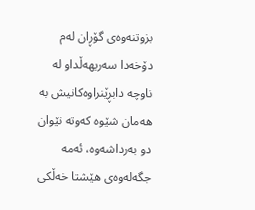بزوتنه‌وه‌ی‌ گۆڕان له‌م دۆخه‌دا سه‌ریهه‌ڵداو له‌ ناوچه‌ دابڕێنراوه‌كانیش به‌ هه‌مان شێوه‌ كه‌وته‌ نێوان دو به‌رداشه‌وه‌، ئه‌مه‌ جگه‌له‌وه‌ی‌ هێشتا خه‌ڵكی‌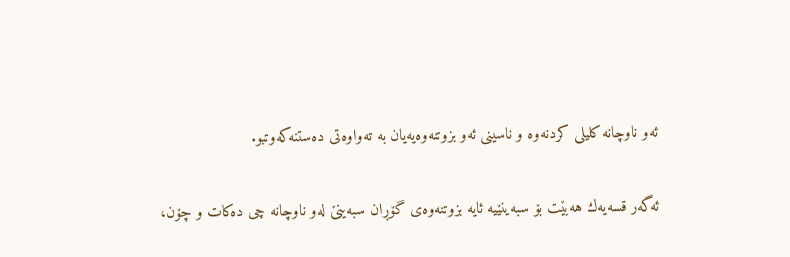ئه‌و ناوچانه‌ كلیلی‌ كردنه‌وه ‌و ناسینی‌ ئه‌و بزوتنه‌وه‌یه‌یان به‌ ته‌واوه‌تی‌ ده‌ستنه‌كه‌وتبو.

ئه‌گه‌ر قسه‌یه‌ك هه‌بێت بۆ سبه‌ینێیه‌ ئایه‌ بزوتنه‌وه‌ی‌ گۆڕان سبه‌ینێ‌ له‌و ناوچانه‌ چی‌ ده‌كات و چۆن،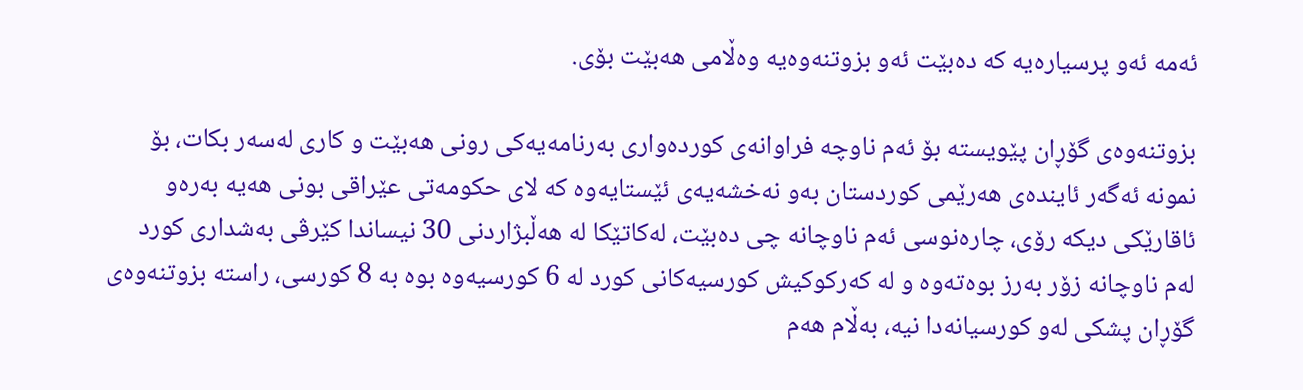ئه‌مه‌ ئه‌و پرسیاره‌یه‌ كه‌ ده‌بێت ئه‌و بزوتنه‌وه‌یه‌ وه‌ڵامی‌ هه‌بێت بۆی‌.

بزوتنه‌وه‌ی‌ گۆڕان پێویسته‌ بۆ ئه‌م ناوچه‌ فراوانه‌ی‌ كورده‌واری‌ به‌رنامه‌یه‌كی‌ رونی‌ هه‌بێت و كاری‌ له‌سه‌ر بكات، بۆ نمونه‌ ئه‌گه‌ر ئاینده‌ی‌ هه‌رێمی‌ كوردستان به‌و نه‌خشه‌یه‌ی‌ ئێستایه‌وه‌ كه ‌لای‌ حكومه‌تی‌ عێراقی‌ بونی‌ هه‌یه‌ به‌ره‌و ئاقارێكی‌ دیكه‌ رۆی‌، چاره‌نوسی‌ ئه‌م ناوچانه‌ چی‌ ده‌بێت، له‌كاتێكا له‌ هه‌ڵبژاردنی‌ 30 نیساندا كێرڤی‌ به‌شداری‌ كورد له‌م ناوچانه‌ زۆر به‌رز بوه‌ته‌وه‌ و له‌ كه‌ركوكیش كورسیه‌كانی‌ كورد له‌ 6 كورسیه‌وه‌ بوه‌ به‌ 8 كورسی‌، راسته‌ بزوتنه‌وه‌ی‌ گۆڕان پشكی‌ له‌و كورسیانه‌دا نیه‌، به‌ڵام هه‌م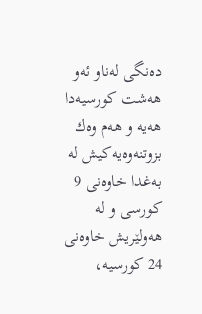ده‌نگی‌ له‌ناو ئه‌و هه‌شت كورسیه‌دا هه‌یه‌ و هه‌م وه‌ك بزوتنه‌وه‌یه‌كیش له‌ به‌غدا خاوه‌نی‌ 9 كورسی‌ و له‌ هه‌ولێریش خاوه‌نی‌ 24 كورسیه‌،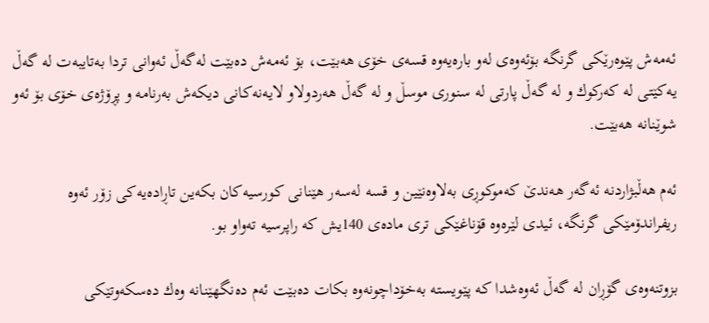ئه‌مه‌ش پێوه‌رێكی‌ گرنگه‌ بۆئه‌وه‌ی‌ له‌و باره‌یه‌وه‌ قسه‌ی‌ خۆی‌ هه‌بێت، بۆ ئه‌مه‌ش ده‌بێت له‌گه‌ڵ ئه‌وانی‌ تردا به‌تایبه‌ت له‌ گه‌ڵ یه‌كێتی‌ له‌ كه‌ركوك و له‌ گه‌ڵ پارتی‌ له‌ سنوری‌ موسڵ و له‌ گه‌ڵ هه‌ردولاو لایه‌نه‌كانی‌ دیكه‌ش به‌رنامه ‌و پڕۆژه‌ی‌ خۆی‌ بۆ ئه‌و شوێنانه‌ هه‌بێت.

ئه‌م هه‌ڵبژاردنه‌ ئه‌گه‌ر هه‌ندێ‌ كه‌موكوڕی‌ به‌لاوه‌نێین و قسه‌ له‌سه‌ر هێنانی‌ كورسیه‌كان بكه‌ین تاڕاده‌یه‌كی‌ زۆر ئه‌وه‌ ریفراندۆمێكی‌ گرنگه‌، ئیدی‌ لێره‌وه‌ قۆناغێكی‌ تری‌ ماده‌ی‌ 140یش كه‌ راپرسیه‌ ته‌واو بو.

بزوتنه‌وه‌ی‌ گۆڕان له‌ گه‌ڵ ئه‌وه‌شدا كه‌ پێویسته‌ به‌خۆداچونه‌وه‌ بكات ده‌بێت ئه‌م ده‌نگهێنانه‌ وه‌ك ده‌سكه‌وتێكی‌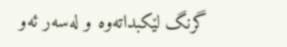گرنگ لێكبداته‌وه‌ و له‌سه‌ر ئه‌و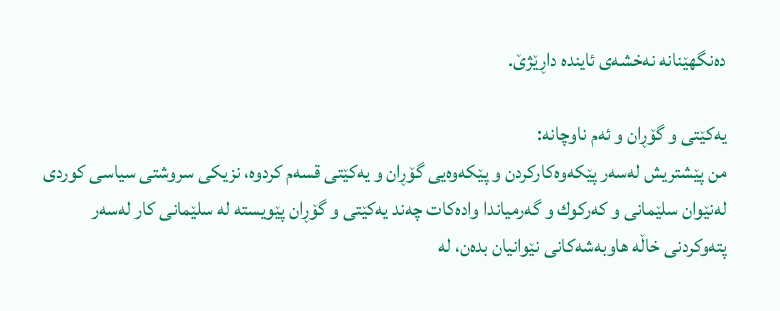ده‌نگهێنانه‌ نه‌خشه‌ی‌ ئاینده‌ داڕێژێ‌.

یه‌كێتی‌ و گۆڕان و ئه‌م ناوچانه‌:
من پێشتریش له‌سه‌ر پێكه‌وه‌كاركردن و پێكه‌وه‌یی‌ گۆڕان و یه‌كێتی‌ قسه‌م كردوه‌، نزیكی‌ سروشتی‌ سیاسی‌ كوردی‌ له‌نێوان سلێمانی‌ و كه‌ركوك و گه‌رمیاندا واده‌كات چه‌ند یه‌كێتی‌ و گۆڕان پێویسته‌ له‌ سلێمانی‌ كار له‌سه‌ر پته‌وكردنی‌ خاڵه‌ هاوبه‌شه‌كانی‌ نێوانیان بده‌ن، له‌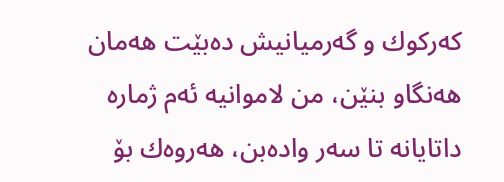كه‌ركوك و گه‌رمیانیش ده‌بێت هه‌مان هه‌نگاو بنێن، من لاموانیه‌ ئه‌م ژماره‌ داتایانه‌ تا سه‌ر واده‌بن، هه‌روه‌ك بۆ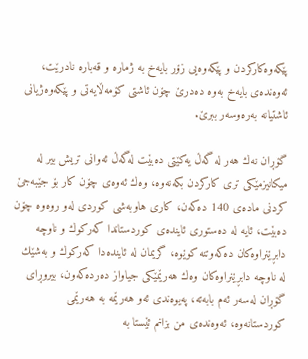پێكه‌وه‌كاركردن و پێكه‌وه‌یی‌ زۆر بایه‌خ به‌ ژماره‌ و قه‌باره‌ نادرێت، ئه‌وه‌نده‌ی‌ بایه‌خ به‌وه‌ ده‌درێ‌ چۆن ئاشتی‌ كۆمه‌ڵایه‌تی‌ و پێكه‌وه‌ژیانی‌ ئاشتیانه‌ به‌ره‌وسه‌ر ببرێ‌.

گۆڕان نه‌ك هه‌ر له‌ گه‌ڵ یه‌كێتی‌ ده‌بێت له‌گه‌ڵ ئه‌وانی‌ تریش بیر لە میكانیزمێكی‌ تری‌ كاركردن بكه‌نه‌وه‌، وه‌ك ئه‌وه‌ی‌ چۆن كار بۆ جێبه‌جێ‌ كردنی‌ ماده‌ی‌ 140 ده‌كه‌ن، كاری‌ هاوبه‌شی‌ كوردی‌ له‌و روه‌وه‌ چۆن ده‌بێت، ئایه‌ له‌ ده‌ستوری‌ ئاینده‌ی‌ كوردستاندا كه‌ركوك و ناوچه‌ دابڕێنراوه‌كان ده‌كه‌وتنه‌ كوێوه‌، گریمان له‌ ئاینده‌دا كه‌ركوك و به‌شێك له‌ ناوچه‌ دابڕێنراوه‌كان وه‌ك هه‌رێمێكی‌ جیاواز ده‌رده‌كه‌ون، بیروڕای‌ گۆڕان له‌سه‌ر ئه‌م بابه‌ته‌، په‌یوه‌ندی‌ ئه‌و هه‌رێمه‌ به‌ هه‌رێمی‌ كوردستانه‌وه‌، ئه‌وه‌نده‌ی‌ من بزانم ئێستا به‌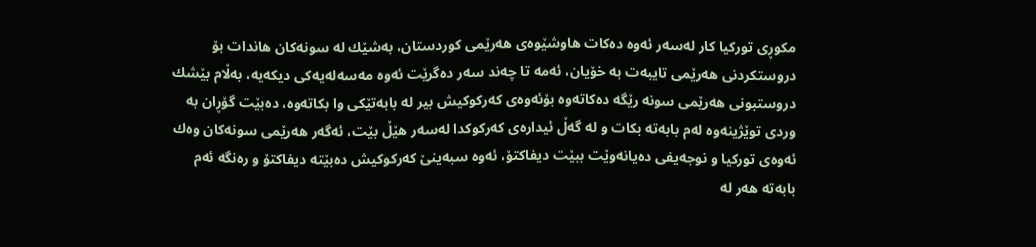مكوڕی‌ توركیا كار له‌سه‌ر ئه‌وه‌ ده‌كات هاوشێوه‌ی‌ هه‌رێمی‌ كوردستان، به‌شێك له‌ سونه‌كان هاندات بۆ دروستكردنی‌ هه‌رێمی‌ تایبه‌ت به‌ خۆیان، ئه‌مه‌ تا چه‌ند سه‌ر ده‌گرێت ئه‌وه‌ مه‌سه‌له‌یه‌كی‌ دیكه‌یه‌، به‌ڵام بێشك دروستبونی‌ هه‌رێمی‌ سونه‌ رێگه‌ ده‌كاته‌وه‌ بۆئه‌وه‌ی‌ كه‌ركوكیش بیر له‌ بابه‌تێكی‌ وا بكاته‌وه‌، ده‌بێت گۆڕان به‌ وردی‌ توێژینه‌وه‌ له‌م بابه‌ته‌ بكات و له‌ گه‌ڵ ئیداره‌ی‌ كه‌ركوكدا له‌سه‌ر هێڵ بێت، ئه‌گه‌ر هه‌رێمی‌ سونه‌كان وه‌ك ئه‌وه‌ی‌ توركیا و نوجه‌یفی‌ ده‌یانه‌وێت ببێت دیفاكتۆ، ئه‌وه‌ سبه‌ینێ‌ كه‌ركوكیش ده‌بێته‌ دیفاكتۆ و ره‌نگه‌ ئه‌م بابه‌ته‌ هه‌ر له‌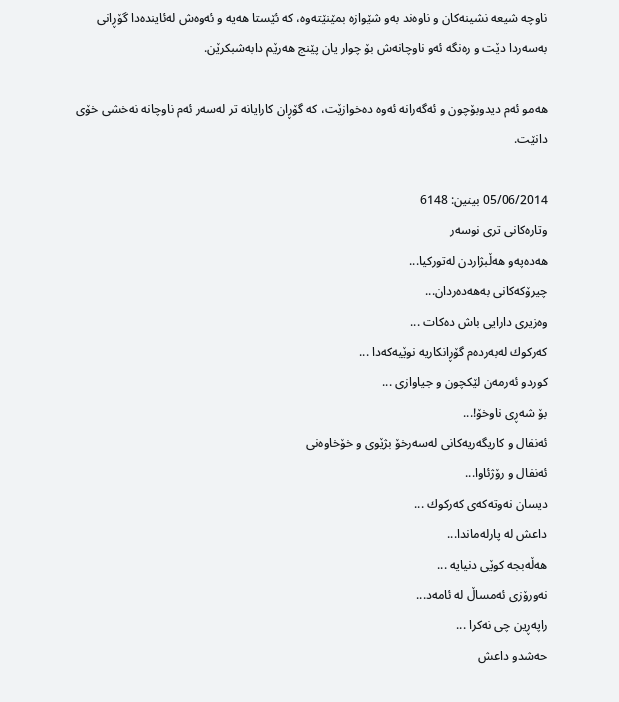ناوچه‌ شیعه‌ نشینه‌كان و ناوه‌ند به‌و شێوازه‌ بمێنێته‌وه،‌ كه‌ ئێستا هه‌یه ‌و ئه‌وه‌ش له‌ئاینده‌دا گۆڕانی‌ به‌سه‌ردا دێت و ره‌نگه‌ ئه‌و ناوچانه‌ش بۆ چوار یان پێنج هه‌رێم دابه‌شبكرێن.

هه‌مو ئه‌م دیدوبۆچون و ئه‌گه‌رانه‌ ئه‌وه‌ ده‌خوازێت، كه‌ گۆڕان كارایانه‌ تر له‌سه‌ر ئه‌م ناوچانه‌ نه‌خشی‌ خۆی‌ دانێت.

05/06/2014 بینین: 6148
وتاره‌کانی تری نوسه‌ر
هەدەپەو هه‌ڵبژاردن‌ لەتوركیا...
چیرۆكه‌كانی‌ به‌هه‌ده‌ردان...
وه‌زیری‌ دارایی‌ باش ده‌كات ...
كه‌ركوك له‌به‌رده‌م گۆڕانكاریه‌ نوێیه‌كه‌دا ...
كوردو ئه‌رمه‌ن لێكچون و جیاوازی ...
بۆ شه‌ڕی‌ ناوخۆ!...
ئه‌نفال و كاریگه‌ریه‌كانی‌ له‌سه‌رخۆ بژێوی‌ و خۆخاوه‌نی‌
ئه‌نفال و رۆژئاوا...
دیسان نه‌وته‌كه‌ی كه‌ركوك ...
داعش له‌ پارله‌ماندا...
هه‌ڵه‌بجه‌ كوێی دنیایه‌ ...
نه‌ورۆزی ئه‌مساڵ له‌ ئامه‌د...
راپه‌ڕین چی‌ نه‌كرا ...
حه‌شدو داعش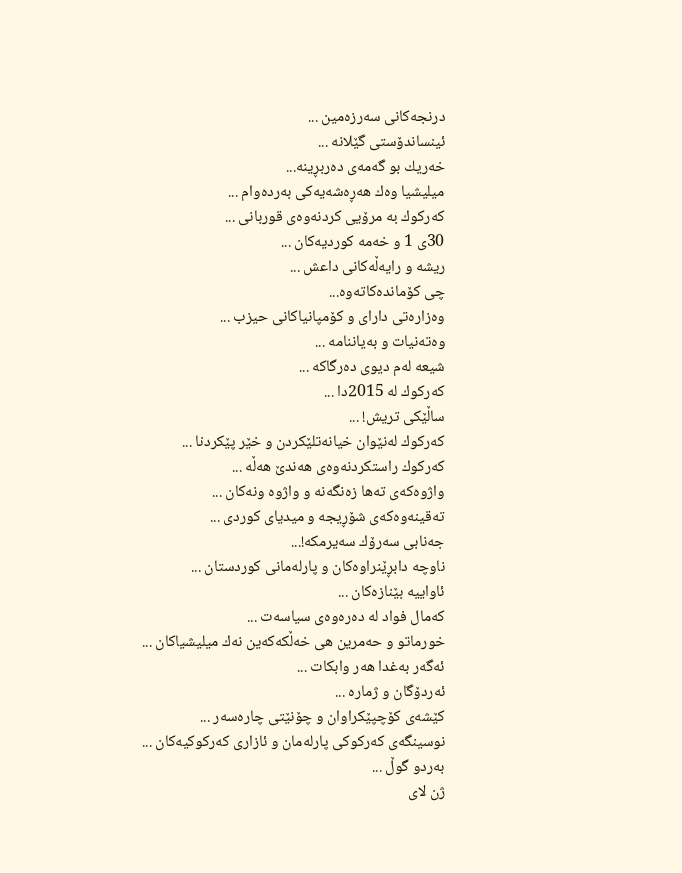درنجه‌كانی سه‌رزه‌مین ...
ئینساندۆستی گێلانه‌ ...
خه‌ریك بو گه‌مه‌ی ده‌ربڕینه‌...
میلیشیا وه‌ك هه‌ڕه‌شه‌یه‌كی به‌رده‌وام ...
كه‌ركوك به‌ مرۆیی كردنه‌وه‌ی قوربانی ...
30ی 1 و خه‌مه‌ كوردیه‌كان ...
ریشه‌ و رایه‌ڵه‌كانی داعش ...
چی كۆمانده‌كاته‌وه‌...
وه‌زاره‌تی‌ دارای‌ و كۆمپانیاكانی‌ حیزب ...
وه‌ته‌نیات و به‌یاننامه‌ ...
شیعه‌ له‌م دیوی‌ ده‌رگاكه‌ ...
كه‌ركوك له‌ 2015دا ...
ساڵێكی‌ تریش! ...
كه‌ركوك له‌نێوان خیانه‌تلێكردن و خێر پێكردنا ...
كه‌ركوك راستكردنه‌وه‌ی‌ هه‌ندێ‌ هه‌ڵه‌ ...
واژوه‌كه‌ی ته‌ها زه‌نگه‌نه‌ و واژوه‌ ونه‌كان ...
ته‌قینه‌وه‌كه‌ی‌ شۆڕیجه ‌و میدیای‌ كوردی‌ ...
جه‌نابی سه‌رۆك سه‌یرمكه‌!...
ناوچه‌ دابڕێنراوه‌كان و پارله‌مانی‌ كوردستان ...
ئاواییه‌ بێنازه‌كان ...
كه‌مال فواد له‌ ده‌ره‌وه‌ی‌ سیاسه‌ت ...
خورماتو و حه‌مرین هی‌ خه‌ڵكه‌كه‌ین نه‌ك میلیشیاكان ...
ئه‌گه‌ر به‌غدا هه‌ر وابكات ...
ئه‌ردۆگان و ژماره‌ ...
كێشه‌ی‌ كۆچپێكراوان و چۆنێتی‌ چاره‌سه‌ر ...
نوسینگه‌ی‌ كه‌ركوكی‌ پارله‌مان و ئازاری‌ كه‌ركوكیه‌كان ...
به‌ردو گوڵ ...
ژن لای‌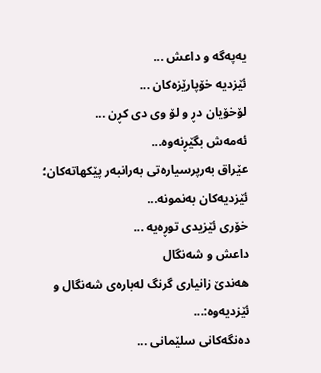یه‌په‌گه‌ و داعش ...
ئێزدیه‌ خۆپارێزه‌كان ...
لۆخۆیان دڕ و لۆ وی‌ دی‌ كڕن ...
ئه‌مه‌ش بگێڕنه‌وه‌...
عێراق به‌رپرسیاره‌تی‌ به‌رانبه‌ر پێكهاته‌كان؛ ئێزدیه‌كان به‌نمونه‌...
خۆری‌ ئێزیدی‌ توڕه‌یه‌ ...
داعش و شه‌نگال
هه‌ندێ‌ زانیاری‌ گرنگ له‌باره‌ی‌ شه‌نگال و ئێزدیه‌وه‌:...
ده‌نگه‌كانی‌ سلێمانی‌ ...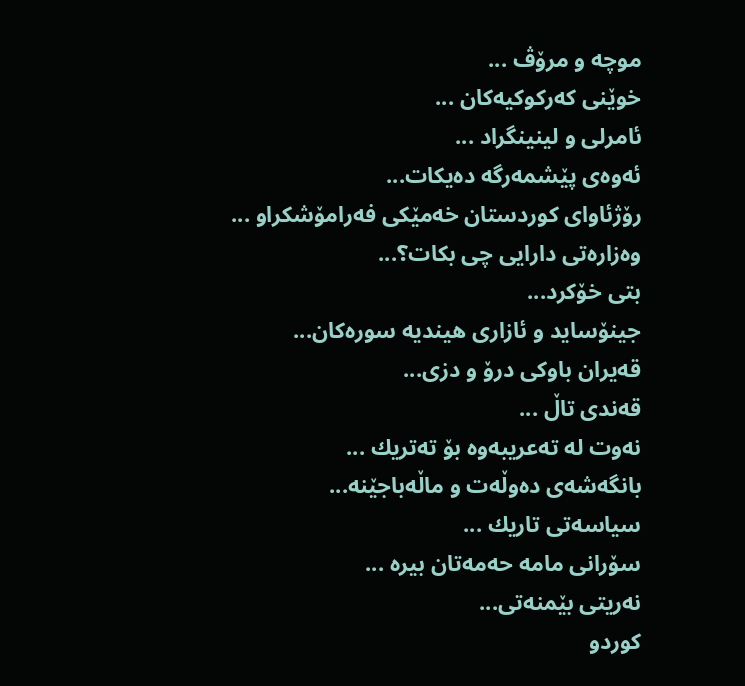موچه‌ و مرۆڤ ...
خوێنی‌ كه‌ركوكیه‌كان ...
ئامرلی‌ و لینینگراد ...
ئه‌وه‌ی‌ پێشمه‌رگه‌ ده‌یكات...
رۆژئاوای‌ كوردستان خه‌مێكی‌ فه‌رامۆشكراو ...
وه‌زاره‌تی‌ دارایی‌ چی‌ بكات؟...
بتی‌ خۆكرد...
جینۆساید و ئازاری‌ هیندیه‌ سوره‌كان...
قه‌یران باوكی‌ درۆ و دزی‌...
قه‌ندی‌ تاڵ ...
نه‌وت له‌ ته‌عریبه‌وه‌ بۆ ته‌تریك ...
بانگه‌شه‌ی‌ ده‌وڵه‌ت و ماڵه‌باجێنه‌...
سیاسه‌تی‌ تاریك ...
سۆرانی‌ مامه‌ حه‌مه‌تان بیره‌ ...
نه‌ریتی‌ بێمنه‌تی‌...
كوردو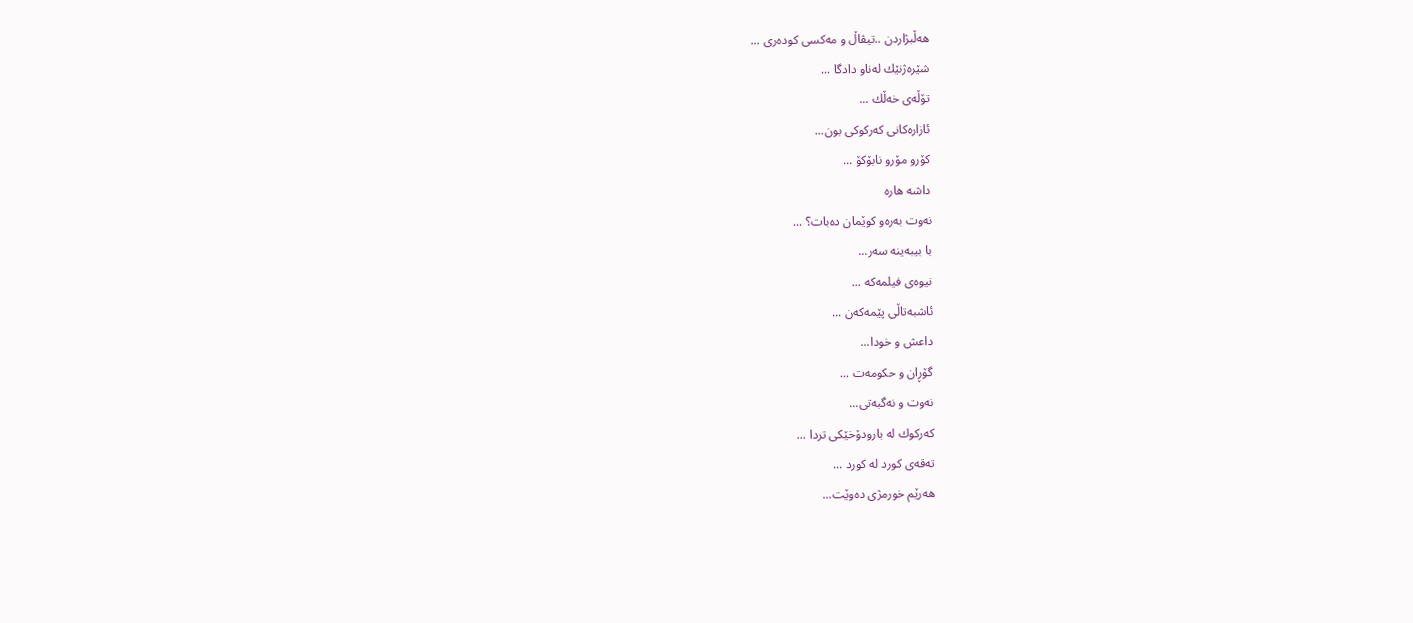هه‌ڵبژاردن ..تیڤاڵ و مه‌كسی‌ كوده‌ری‌ ...
شێره‌ژنێك له‌ناو دادگا ...
تۆڵه‌ی‌ خه‌ڵك ...
ئازاره‌كانی‌ كه‌ركوكی‌ بون...
كۆرو مۆرو نابۆكۆ ...
داشه‌ هاره‌
نه‌وت به‌ره‌و كوێمان ده‌بات؟ ...
با بیبه‌ینه‌ سه‌ر...
نیوه‌ی‌ فیلمه‌كه‌ ...
ئاشبه‌تاڵی‌ پێمه‌كه‌ن ...
داعش و خودا...
گۆڕان و حكو‌مه‌ت ...
نه‌وت و نه‌گبه‌تی‌...
كه‌ركوك له‌ بارودۆخێكی‌ تردا ...
ته‌قه‌ی‌ كورد له‌ كورد ...
هه‌رێم خورمژی‌ ده‌وێت...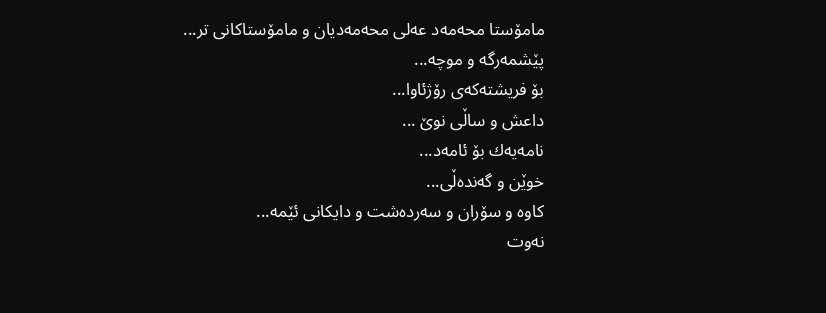مامۆستا محه‌مه‌د عه‌لی‌ محه‌مه‌دیان و مامۆستاكانی‌ تر...
پێشمه‌رگه‌ و موچه‌...
بۆ فریشته‌كه‌ی‌ رۆژئاوا...
داعش و ساڵی‌ نوێ‌ ...
نامه‌یه‌ك بۆ ئامه‌د...
خوێن و گه‌نده‌ڵی‌...
كاوه‌ و سۆران و سه‌رده‌شت و دایكانی‌ ئێمه‌...
نه‌وت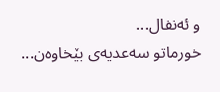و ئه‌نفال...
خورماتو سه‌عدیه‌ی‌ بێخاوه‌ن...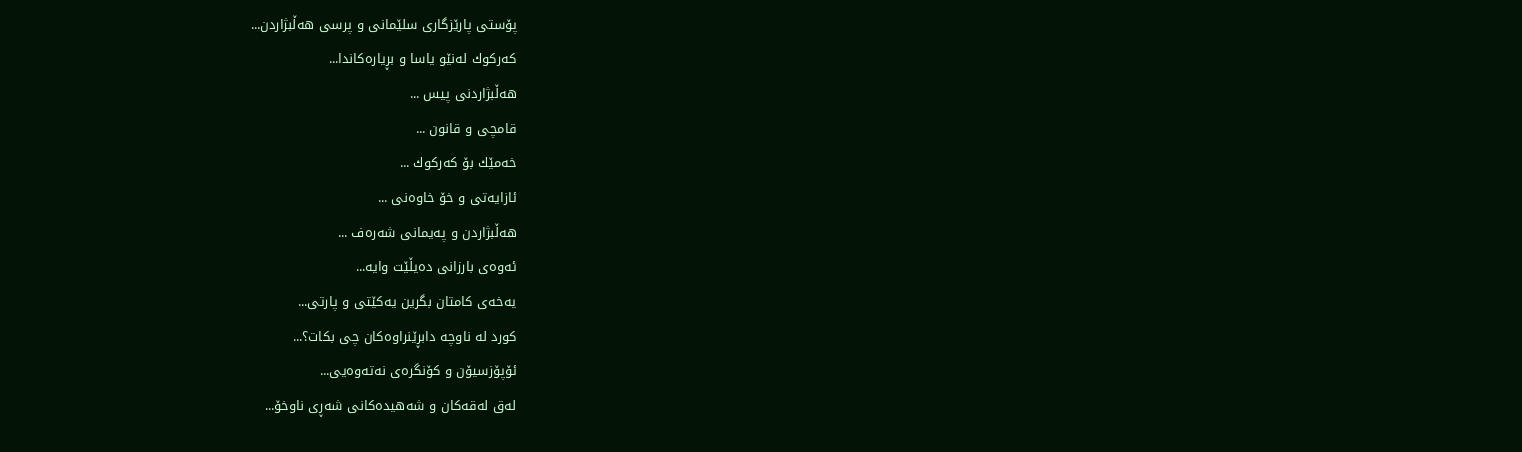پۆستی‌ پارێزگاری‌ سلێمانی‌ و پرسی‌ هه‌ڵبژاردن...
كه‌ركوك له‌نێو یاسا و بڕیاره‌كاندا...
هه‌ڵبژاردنی‌ پیس ...
قامچی‌ و قانون ...
خه‌مێك بۆ كه‌ركوك ...
ئازایه‌تی‌ و خۆ خاوه‌نی‌ ...
هه‌ڵبژاردن و په‌یمانی‌ شه‌ره‌ف ...
ئه‌وه‌ی‌ بارزانی‌ ده‌یڵێت وایه‌...
یه‌خه‌ی‌ كامتان بگرین یه‌كێتی‌ و پارتی‌...
كورد له‌ ناوچه‌ دابڕێنراوه‌كان چی‌ بكات؟...
ئۆپۆزسیۆن و كۆنگره‌ی‌ نه‌ته‌وه‌یی‌...
له‌ق له‌قه‌كان و شه‌هیده‌كانی‌ شه‌ڕی‌ ناوخۆ...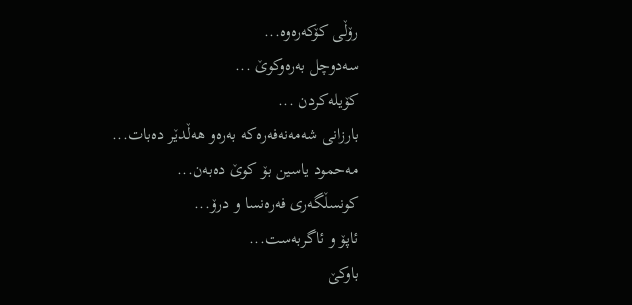رۆڵی‌ كۆكه‌ره‌وه‌...
سه‌دوچل به‌ره‌وكوێ‌ ...
كۆیله‌كردن ...
بارزانی‌ شه‌مه‌نه‌فه‌ره‌كه‌ به‌ره‌و هه‌ڵدێر ده‌بات...
مه‌حمود یاسین بۆ كوێ‌ ده‌به‌ن...
كونسڵگه‌ری‌ فه‌ره‌نسا و درۆ...
ئاپۆ و ئاگربه‌ست...
باوكێ‌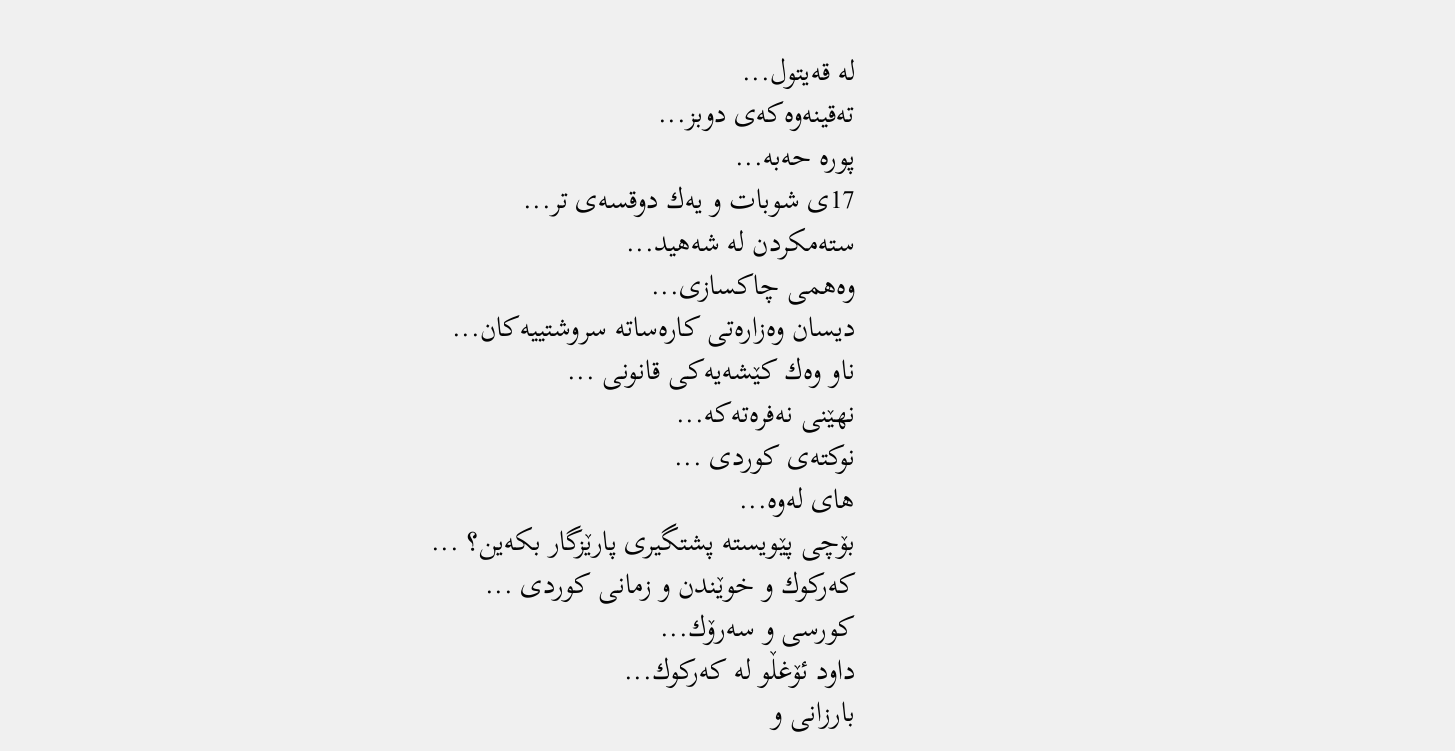له‌ قه‌یتول...
ته‌قینه‌وه‌كه‌ی‌ دوبز...
پوره‌ حه‌به‌...
17ی‌ شوبات و یه‌ك دوقسه‌ی‌ تر...
سته‌مكردن له‌ شه‌هید...
وه‌همی‌ چاكسازی‌...
دیسان وه‌زاره‌تی‌ كاره‌ساته‌ سروشتییه‌كان...
ناو وه‌ك كێشه‌یه‌كی‌ قانونی‌ ...
نهێنی‌ نه‌فره‌ته‌كه‌...
نوكته‌ی‌ كوردی‌ ...
های‌ له‌وه‌...
بۆچی‌ پێویسته‌ پشتگیری‌ پارێزگار بكه‌ین؟ ...
كه‌ركوك و خوێندن و زمانی‌ كوردی‌ ...
كورسی‌ و سه‌رۆك...
داود ئۆغڵو له‌ كه‌ركوك...
بارزانی‌ و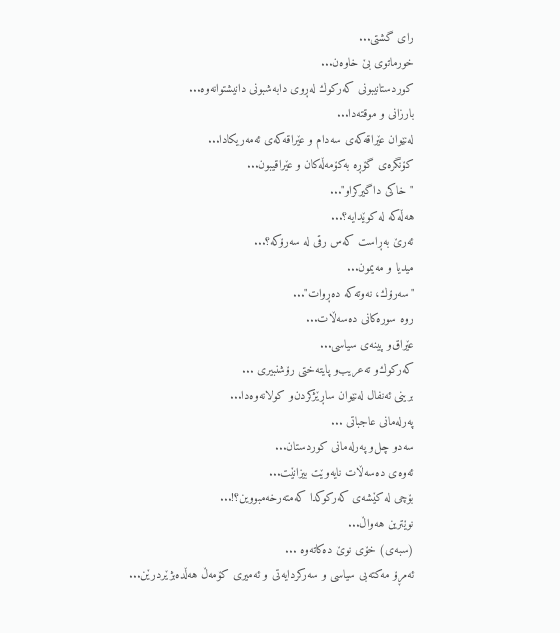رای‌ گشتی‌...
خورماتوی‌ بێ‌ خاوه‌ن...
كوردستانیبونی كه‌ركوك له‌ڕوی دابه‌شبونی دانیشتوانه‌وه‌...
بارزانی و موقته‌دا...
لەنێوان عێراقەكەی سەدام و عێراقەكەی ئەمه‌ریكادا...
كۆنگرەی گۆڕە بەكۆمەڵەكان و عێراقیبون...
"خاكی‌ داگیركراو"...
هەڵەكە لە كوێدایە؟...
ئه‌رێ‌ به‌ڕاست كه‌س رقی‌ له‌ سه‌رۆكه‌؟...
میدیا ‌و مه‌یمون...
"سه‌رۆك، نه‌وته‌كه‌ ده‌ڕوات"...
روه‌ سوره‌كانی ده‌سه‌ڵات...
عێراق‌و پینه‌ی‌ سیاسی‌...
كه‌ركوك‌و ته‌عریب‌و پایته‌ختی‌ رۆشنبیری‌ ...
برینی ئه‌نفال له‌نێوان ساڕێژكردن‌و كولانه‌وه‌دا...
په‌رله‌مانی‌ عاجباتی‌ ...
سه‌دو چل‌و په‌رله‌مانی كوردستان...
ئه‌وه‌ی ده‌سه‌ڵات نایه‌وێت بیزانێت...
بۆچی له‌ كێشه‌ی‌ كه‌ركوكدا كه‌مته‌رخه‌مبووین؟!...
نوێترین هه‌واڵ...
(سبەى) خۆى نوێ دەکاتەوە ...
ئه‌مڕۆ مه‌كته‌بی‌ سیاسی‌ و سه‌ركردایه‌تی‌ و ئه‌میری‌ كۆمه‌ڵ هەڵدەبژێردرێن...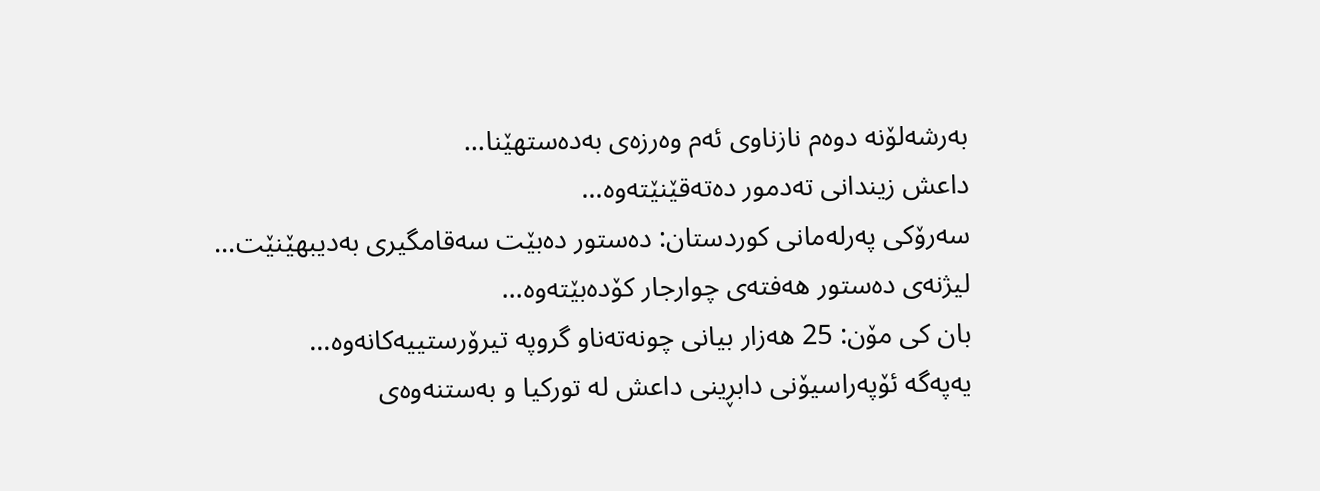به‌رشه‌لۆنه‌ دوه‌م نازناوی ئه‌م وه‌رزه‌ی به‌ده‌ستهێنا...
داعش زیندانی تەدمور دەتەقێنێتەوە...
سەرۆكی پەرلەمانی كوردستان: دەستور دەبێت سەقامگیری بەدیبهێنێت...
لیژنەی دەستور هەفتەی چوارجار كۆدەبێتەوە...
بان كی مۆن: 25 هەزار بیانی چونەتەناو گروپە تیرۆرستییەكانەوە...
یەپەگە ئۆپەراسیۆنی دابڕینی داعش لە تورکیا و بەستنەوەی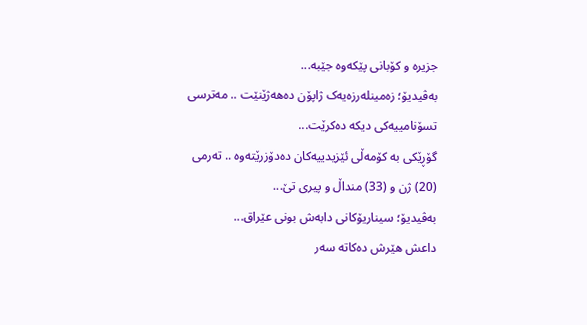جزیرە و کۆبانی پێکەوە جێبە...
بەڤیدیۆ؛ زەمینلەرزەیەک ژاپۆن دەهەژێنێت .. مەترسی تسۆنامییەکی دیکە دەکرێت...
گۆڕێکی بە کۆمەڵی ئێزیدییەکان دەدۆزرێتەوە .. تەرمی (20) ژن و (33) منداڵ و پیری تێ...
بەڤیدیۆ؛ سیناریۆکانی دابەش بونی عێراق...
داعش هێرش دەکاتە سەر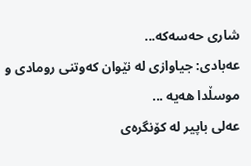شاری حەسەکە...
عه‌بادی: جیاوازی له‌ نێوان کەوتنی رومادی و موسڵدا هه‌یه‌ ...
عەلی باپیر لە کۆنگرەی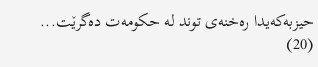حیزبەکەیدا رەخنەی توند لە حکومەت دەگرێت...
(20)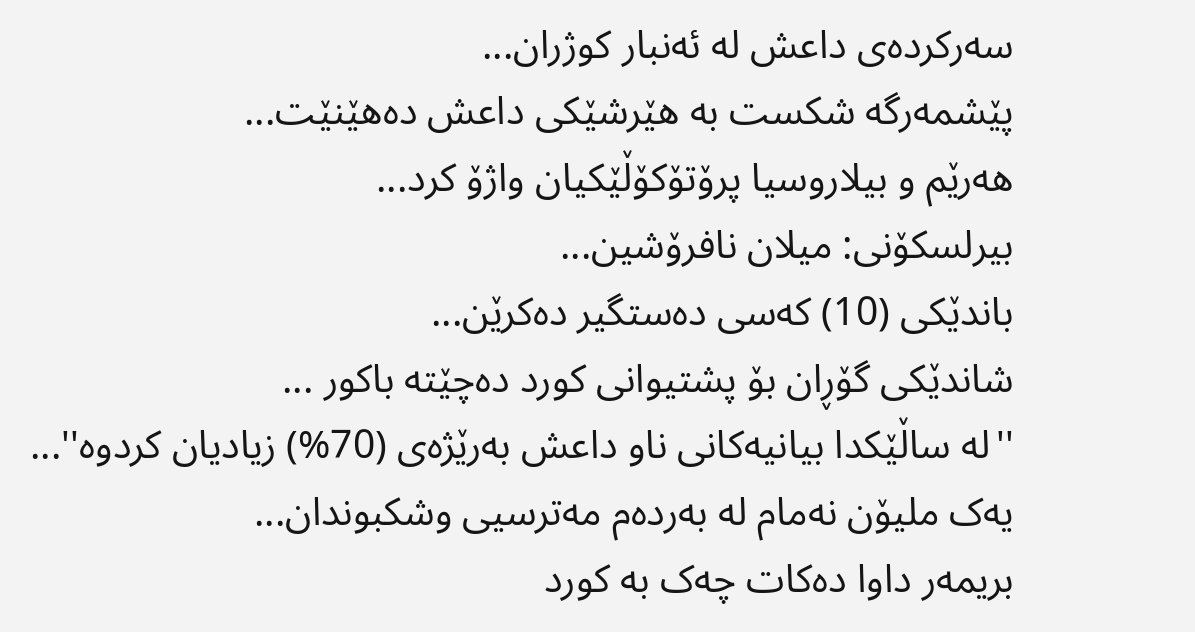سه‌ركرده‌ی داعش لە ئەنبار کوژران...
پێشمەرگە شكست بە هێرشێكی داعش دەهێنێت...
هەرێم و بیلاروسیا پرۆتۆکۆڵێکیان واژۆ کرد...
بیرلسكۆنی: میلان نافرۆشین...
باندێکی (10) کەسى دەستگیر دەکرێن...
شاندێکى گۆڕان بۆ پشتیوانی کورد دەچێتە باکور ...
''لە ساڵێکدا بیانیه‌كانی ناو داعش بەرێژەى (70%) زیادیان کردوە''...
یەک ملیۆن نەمام لە بەردەم مەترسیی وشکبوندان...
بریمه‌ر داوا دەکات چەک بە کورد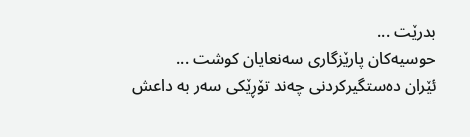بدرێت ...
حوسیەکان پارێزگارى سەنعایان کوشت ...
ئێران دەستگیرکردنى چه‌ند تۆڕێكی‌ سه‌ر به‌ داعش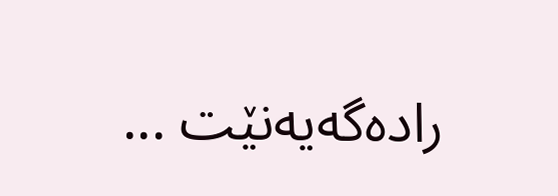رادەگەیەنێت ...